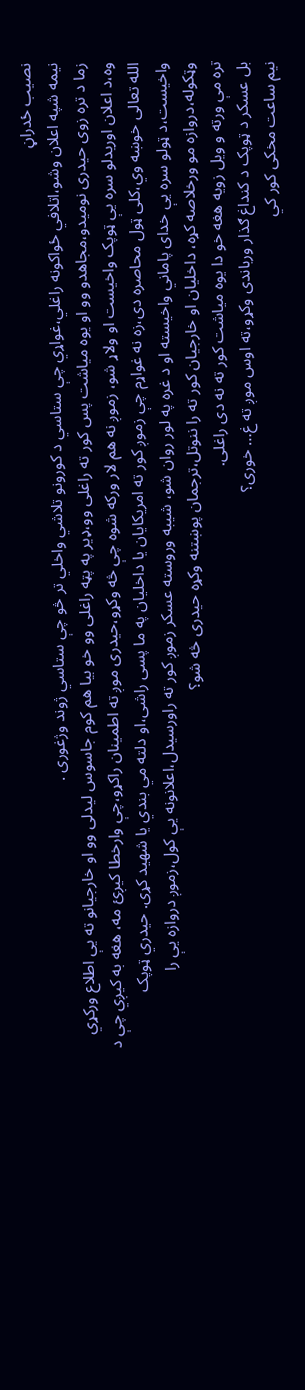نصیب ځدراڼ
نیمه شپه اعلان وشو،اتلافي ځواکونه راغلي،غواړي چې ستاسي د کورونو تلاشي واخلي تر څو چې ستاسي ژوند وژغوری .
زما د تره زوی حیدری نومیدو،مجاهدو وو او یوه میاشت پس کور ته راغلی وو،ډیر په پټه راغلی وو خو بیا هم کوم جاسوس لیدلی وو او خارجیانو ته یې اطلاع ورکړي وه،د اعلان اوریدلو سره یې ټوپک واخیست او ولاړ شو، زموږ نه هم لار ورکه شوه چې څه وکړو،حیدری موږ ته اطمینان راکړو،چې وارخطا کیږئ مه، هغه به کیږي چې د الله تعالی خوښه وي،کلی ټول محاصره دی،زه نه غواړم چې زموږ کور ته امریکایان یا داخلیان په ما پسی راشی،او دلته مي بندي یا شهید کړی. حیدري ټوپک واخیست،د ټولو سره یې خدای پاماني واخیسته او د غره په لور روان شو، شیبه وروسته عسکر زموږ کور ته راورسیدل،اعلانونه یې کول،زموږ دروازه یې را وټکوله،دروازه مو ورخلاصه کړه، داخلیان او خارجیان کور ته را ننوتل،ترجمان پوښتنه وکړه حیدری څه شو؟
تره مې ورته و ویل زویه هغه خو دا یوه میاشت کور ته نه دی راغلی.
بل عسکر د ټوپک د کنداغ ګذار ورباندی وکړو،ته اوس موږ ته غ… خوری؟
نیم ساعت مخکی کور کي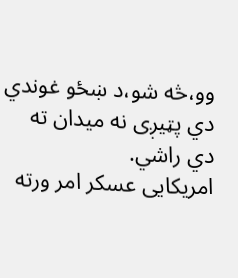وو،څه شو،د ښځو غوندي دي پټیږی نه میدان ته دي راشي.
امریکایی عسکر امر ورته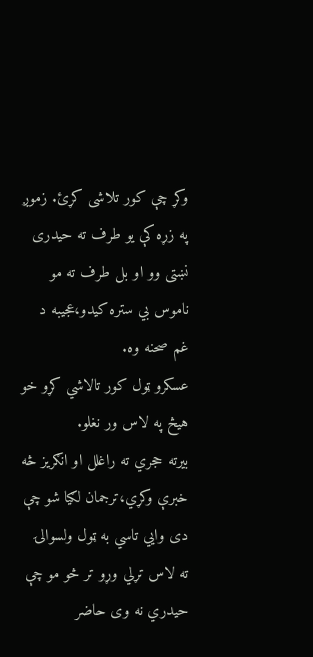وکړ چې کور تلاشی کړئ. زموږ په زړه کې یو طرف ته حیدری نښتی وو او بل طرف ته مو ناموس بي ستره کیدو،عجیبه د غم صحنه وه.
عسکرو ټول کور تالاشي کړو خو هیڅ په لاس ور نغلو.
بیرته حجري ته راغلل او انګریز څه خبرې وکړي،ترجمان لګیا شو چې دی وایي تاسي به ټول ولسوالۍ ته لاس تړلي وړو تر څو مو چې حیدري نه وی حاضر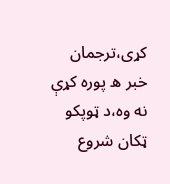کړی،ترجمان خبر ه پوره کړې نه وه،د ټوپکو ټکان شروع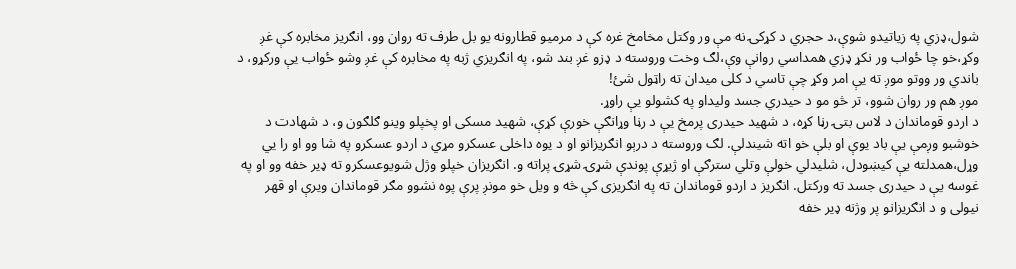شول،ډزي په زیاتیدو شوې،د حجري د کړکۍ نه مې ور وکتل مخامخ غره کې د مرمیو قطارونه یو بل طرف ته روان وو، انګریز مخابره کې غږ وکړ،خو چا ځواب ور نکړ ډزي همداسي روانې وې،لګ وخت وروسته د ډزو غږ بند شو، په انګریزي ژبه په مخابره کې غږ وشو ځواب یې ورکړو، د باندي ور ووتو موږ ته یې امر وکړ چې تاسي د کلی میدان ته راټول شئ!
موږ هم ور روان شوو، تر څو مو د حیدري جسد ولیداو په کشولو یې راوړ.
د اردو قوماندان د لاس بتۍ رڼا کړه، د شهید حیدری پرمخ یې د رڼا وړانګې خورې کړې، شهید مسکی او پخپلو وینو ګلګون و، د شهادت د خوشبو وږمې یې باد یوې او بلې خو اته شیندلې. لګ وروسته د درېو انګریزانو او د یوه داخلی عسکرو مړي د اردو عسکرو په شا وو او را یي وړل،همدلته یې کیښودل، شلیدلي خولې وتلي سترګې او ژیړې پوندې شړۍ شړۍ پراته و. انګریزان خپلو وژل شویوعسکرو ته ډیر خفه وو او په غوسه یې د حیدری جسد ته ورکتل. انګریز د اردو قوماندان ته په انګریزی کې څه و ویل خو مونږ پرې پوه نشوو مګر قوماندان ویرې او قهر نیولی و د انګریزانو پر وژنه ډیر خفه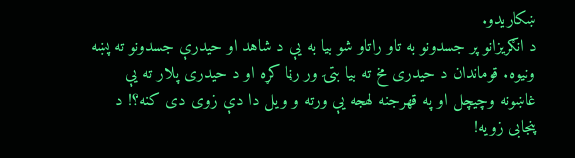ښکاریدو.
د انګریزانو پر جسدونو به تاو راتاو شو بیا به یې د شاهد او حیدرې جسدونو ته پښه ونیوه. قوماندان د حیدری مخ ته بیا بتۍ ور رڼا کړه او د حیدری پلار ته یې غاښونه وچیچل او په قهرجنه لهجه یې ورته و ویل دا دې زوی دی کنه؟! د پنجابی زویه!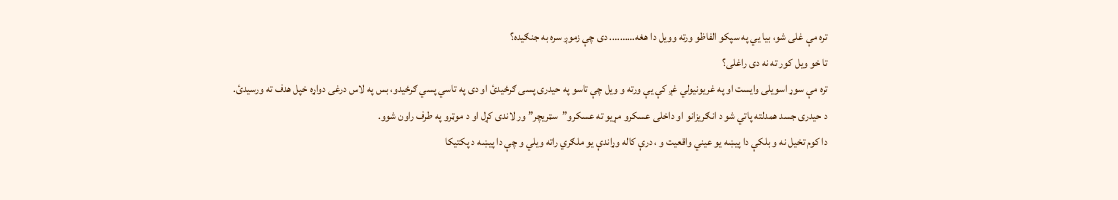تره مې غلی شو، بیا یي په سپکو الفاظو ورته وویل دا هغه………. دی چې زموږ سره به جنګیده؟
تا خو ویل کور ته نه دی راغلی؟
تره مې سوړ اسویلی وایست او په غریونیولي غږ کې یې ورته و ویل چې تاسو په حیدری پسی ګرځیدئ او دی په تاسي پسي ګرځیدو، بس په لاس درغی دواړه خپل هدف ته ورسیدئ.
د حیدری جسد همدلته پاتي شو د انګریزانو او داخلی عسکرو مړیو ته عسکرو”سټریچر” ور لاندی کړل او د موټرو په طرف راون شوو.
دا کوم تخیل نه و بلکې دا پیښه یو عیني واقعیت و ، درې کاله وړاندې یو ملګري راته ویلي و چې دا پیښه د پکتیکا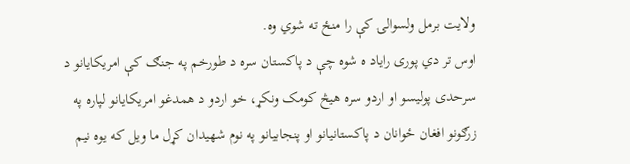ولایت برمل ولسوالۍ کې را منځ ته شوي وه.
اوس تر دي پوری رایاد ه شوه چې د پاکستان سره د طورخم په جنګ کې امریکایانو د سرحدی پولیسو او اردو سره هیڅ کومک ونکړ، خو اردو د همدغو امریکایانو لپاره په زرګونو افغان ځوانان د پاکستانیانو او پنجابیانو په نوم شهیدان کړل ما ویل که یوه نیم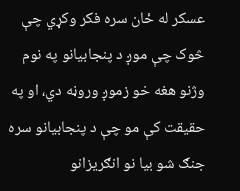عسکر له ځان سره فکر وکړي چې څوک چې موږ د پنجابیانو په نوم وژنو هغه خو زموږ وروڼه دي، او په حقیقت کې مو چې د پنجابیانو سره جنګ شو بیا نو انګریزانو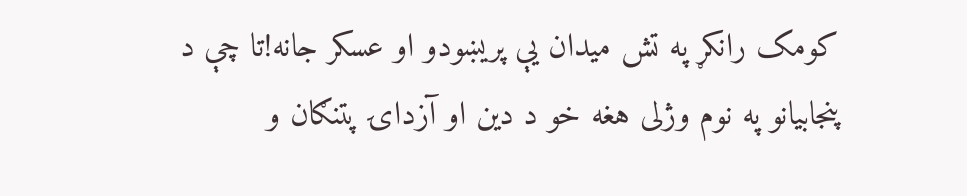کومک رانکړ په تش میدان یې پریښودو او عسکر جانه!تا چې د پنجابیانو په نوم وژلی هغه خو د دین او آزداۍ پتنګان و